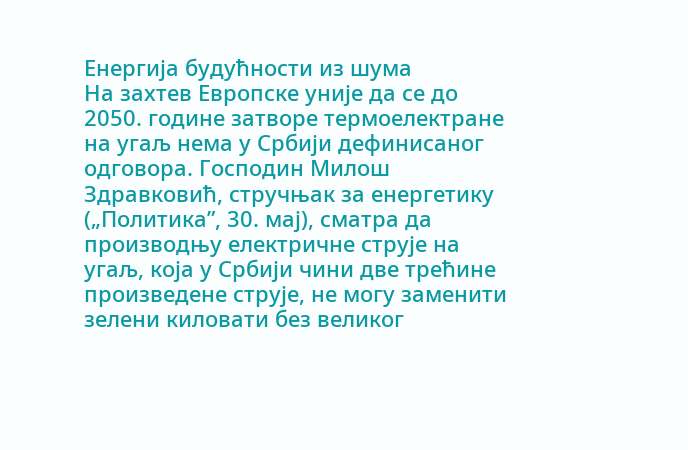Енергија будућности из шума
На захтев Европске уније да се до 2050. године затворе термоелектране на угаљ нема у Србији дефинисаног одговора. Господин Милош Здравковић, стручњак за енергетику („Политика”, 30. мај), сматра да производњу електричне струје на угаљ, која у Србији чини две трећине произведене струје, не могу заменити зелени киловати без великог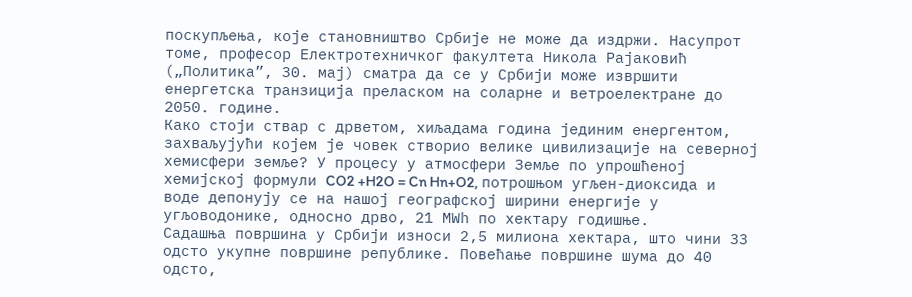поскупљења, које становништво Србије не може да издржи. Насупрот томе, професор Електротехничког факултета Никола Рајаковић („Политика”, 30. мај) сматра да се у Србији може извршити енергетска транзиција преласком на соларне и ветроелектране до 2050. године.
Како стоји ствар с дрветом, хиљадама година јединим енергентом, захваљујући којем је човек створио велике цивилизације на северној хемисфери земље? У процесу у атмосфери Земље по упрошћеној хемијској формули CO2 +H2O = Cn Hn+O2, потрошњом угљен-диоксида и воде депонују се на нашој географској ширини енергије у угљоводонике, односно дрво, 21 МWh по хектару годишње.
Садашња површина у Србији износи 2,5 милиона хектара, што чини 33 одсто укупне површине републике. Повећање површине шума до 40 одсто,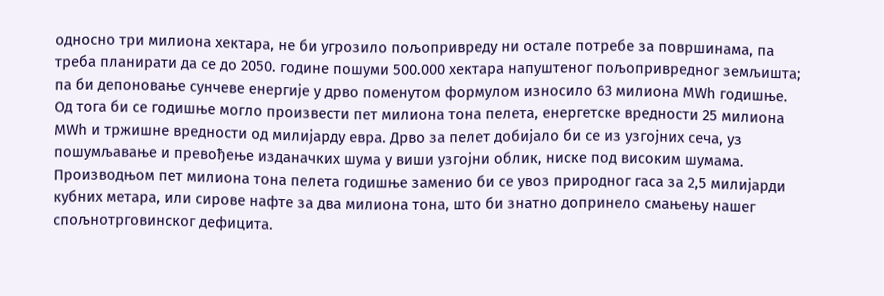односно три милиона хектара, не би угрозило пољопривреду ни остале потребе за површинама, па треба планирати да се до 2050. године пошуми 500.000 хектара напуштеног пољопривредног земљишта; па би депоновање сунчеве енергије у дрво поменутом формулом износило 63 милиона МWh годишње. Од тога би се годишње могло произвести пет милиона тона пелета, енергетске вредности 25 милиона МWh и тржишне вредности од милијарду евра. Дрво за пелет добијало би се из узгојних сеча, уз пошумљавање и превођење изданачких шума у виши узгојни облик, ниске под високим шумама. Производњом пет милиона тона пелета годишње заменио би се увоз природног гаса за 2,5 милијарди кубних метара, или сирове нафте за два милиона тона, што би знатно допринело смањењу нашег спољнотрговинског дефицита.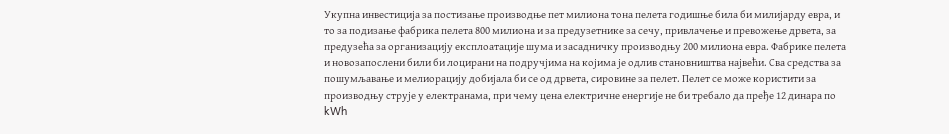Укупна инвестиција за постизање производње пет милиона тона пелета годишње била би милијарду евра, и то за подизање фабрика пелета 800 милиона и за предузетнике за сечу, привлачење и превожење дрвета, за предузећа за организацију експлоатације шума и засадничку производњу 200 милиона евра. Фабрике пелета и новозапослени били би лоцирани на подручјима на којима је одлив становништва највећи. Сва средства за пошумљавање и мелиорацију добијала би се од дрвета, сировине за пелет. Пелет се може користити за производњу струје у електранама, при чему цена електричне енергије не би требало да пређе 12 динара по kWh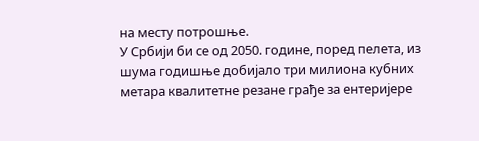на месту потрошње.
У Србији би се од 2050. године, поред пелета, из шума годишње добијало три милиона кубних метара квалитетне резане грађе за ентеријере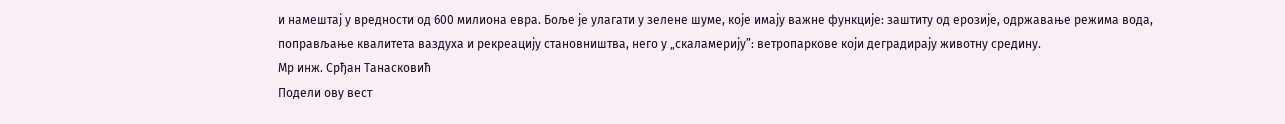и намештај у вредности од 600 милиона евра. Боље је улагати у зелене шуме, које имају важне функције: заштиту од ерозије, одржавање режима вода, поправљање квалитета ваздуха и рекреацију становништва, него у „скаламерију”: ветропаркове који деградирају животну средину.
Мр инж. Срђан Танасковић
Подели ову вест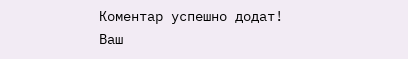Комeнтар успeшно додат!
Ваш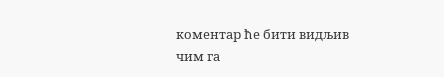комeнтар ћe бити видљив чим га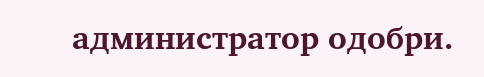администратор одобри.